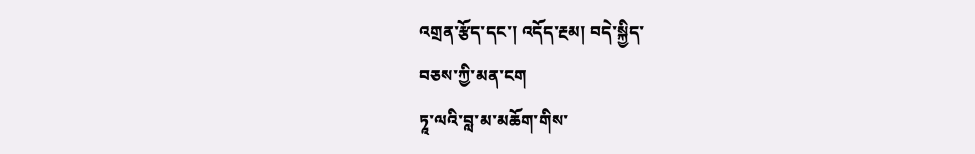འགྲན་རྩོད་དང་། འདོད་རྔམ། བདེ་སྐྱིད་
བཅས་ཀྱི་མན་ངག
ཏཱ་ལའི་བླ་མ་མཆོག་གིས་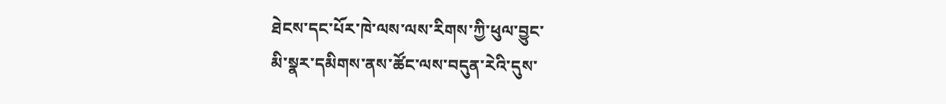ཐེངས་དང་པོར་ཁེ་ལས་ལས་རིགས་ཀྱི་ཕུལ་བྱུང་
མི་སྣར་དམིགས་ནས་ཚོང་ལས་བདུན་རེའི་དུས་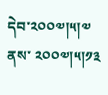དེབ་༢༠༠༧།༥།༧ ནས་ ༢༠༠༧།༥།༡༣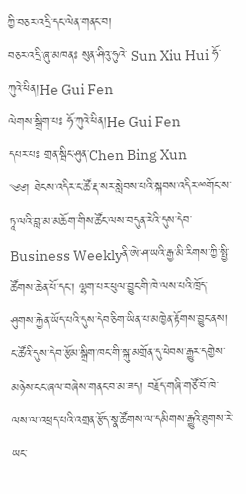ཀྱི་བཅར་འདྲི་དང་ལེན་གནང་བ།
བཅར་འདྲི་ཞུ་མཁནཿ སུན་ཤིའུ་ཧུའེ་ Sun Xiu Hui ཧོ་ཀུའེ་ཕིན།He Gui Fen
ལེགས་སྒྲིག་པཿ ཧོ་ཀུའེ་ཕིན།He Gui Fen
དཔར་པཿ གྲན་སྦིང་ཤུན་Chen Bing Xun
༄༅། ཐེངས་འདིར་ང་ཚོ་རྡ་སར་སླེབས་པའི་སྐབས་འདིར་ྋགོང་ས་ཏཱ་ལའི་བླ་མ་མཆོག་གིས་ཚོང་ལས་བདུན་རེའི་དུས་དེབ་Business Weeklyནི་ཨེ་ཤ་ཡའི་རྒྱ་མི་རིགས་ཀྱི་སྤྱི་ཚོགས་ཆེན་པོ་དང་། ལྷག་པར་ཕུལ་བྱུང་གི་ཁེ་ལས་པའི་ཁྲོད་ཤུགས་རྐྱེན་ཡོད་པའི་དུས་དེབ་ཅིག་ཡིན་པ་མཁྱེན་རྟོགས་བྱུང་ནས། ང་ཚོའི་དུས་དེབ་རྩོམ་སྒྲིག་ཁང་གི་སྐུ་མགྲོན་དུ་ཕེབས་རྒྱུར་དགྱེས་མཉེས་ངང་ཞལ་བཞེས་གནང་བ་མ་ཟད། བརྗོད་གཞི་གཙོ་བོ་ཁེ་ལས་ལ་འཕྲད་པའི་འགྲན་རྩོད་སྣ་ཚོགས་ལ་དམིགས་རྒྱུའི་ཐུགས་རེ་ཡང་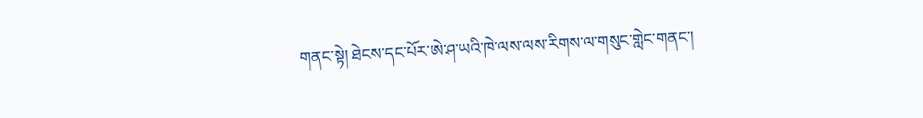གནང་སྟེ། ཐེངས་དང་པོར་ཨེ་ཤ་ཡའི་ཁེ་ལས་ལས་རིགས་ལ་གསུང་གླེང་གནང་།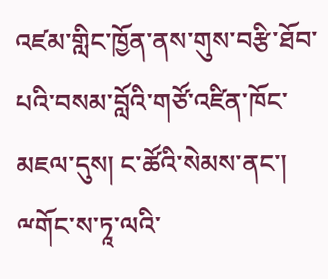འཛམ་གླིང་ཁྱོན་ནས་གུས་བརྩི་ཐོབ་པའི་བསམ་བློའི་གཙོ་འཛིན་ཁོང་མཇལ་དུས། ང་ཚོའི་སེམས་ནང་། ྋགོང་ས་ཏཱ་ལའི་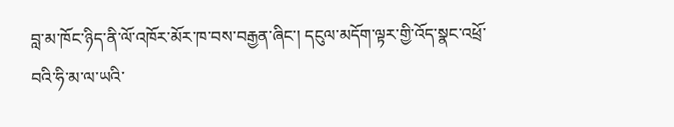བླ་མ་ཁོང་ཉིད་ནི་ལོ་འཁོར་མོར་ཁ་བས་བརྒྱན་ཞིང་། དངུལ་མདོག་ལྟར་གྱི་འོད་སྣང་འཕྲོ་བའི་ཧི་མ་ལ་ཡའི་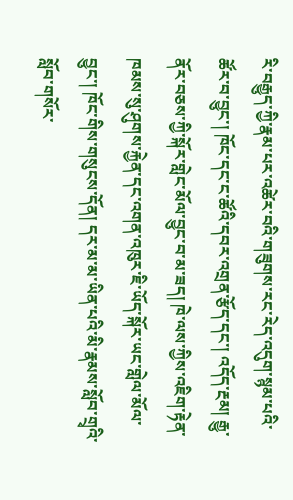རི་བརྒྱུད་ཀྱི་རྣམ་པར་འཚེར་བའི་གཟུགས་རང་རེད་འདུག་སྙམ་པའི་ཚོར་བ་བྱུང་། ཁོང་དང་ང་ཚོའི་དབར་འགྲན་རྩོད་དང་། འདོད་རྔམ། རྒྱུ་ནོར་བཅས་ཀྱི་སྐོར་གླེང་མོལ་བྱུང་བ་མ་ཟད། ཁེ་ལས་ཀྱིས་འཇིག་རྟེན་ཁམས་སུ་ཤུགས་རྐྱེན་དང་འགན་འཁུར་ཇི་ཡོད་སྐོར་ཡང་གླེལ་མོལ་བྱུང་། ཁོང་གིས་གསུངས་དོན། དར་མ་མ་ཡིན་པའི་མི་རྣམས་སློབ་གྲྭའི་སློབ་གསོར་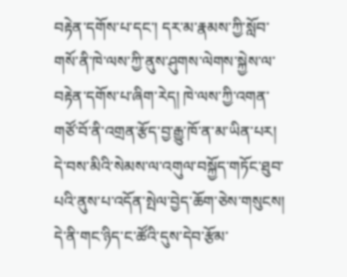བརྟེན་དགོས་པ་དང་། དར་མ་རྣམས་ཀྱི་སློབ་གསོ་ནི་ཁེ་ལས་ཀྱི་ནུས་ཤུགས་ལེགས་སྐྱེས་ལ་བརྟེན་དགོས་པ་ཞིག་རེད། ཁེ་ལས་ཀྱི་འགན་གཙོ་བོ་ནི་འགྲན་རྩོད་བྱ་རྒྱུ་ཁོ་ན་མ་ཡིན་པར། དེ་བས་མིའི་སེམས་ལ་འགུལ་བསྐྱོད་གཏོང་ཐུབ་པའི་ནུས་པ་འདོན་སྤེལ་བྱེད་ཆོག་ཅེས་གསུངས། དེ་ནི་གང་ཉིད་ང་ཚོའི་དུས་དེབ་རྩོམ་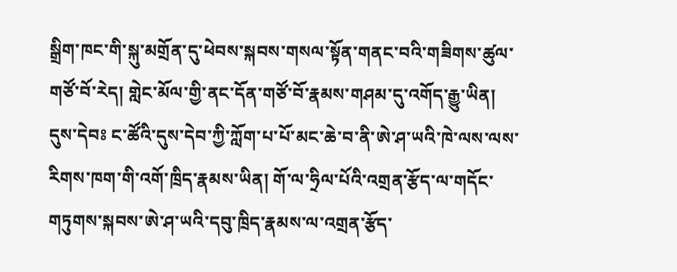སྒྲིག་ཁང་གི་སྐུ་མགྲོན་དུ་ཕེབས་སྐབས་གསལ་སྟོན་གནང་བའི་གཟིགས་ཚུལ་གཙོ་བོ་རེད། གླེང་མོལ་གྱི་ནང་དོན་གཙོ་བོ་རྣམས་གཤམ་དུ་འགོད་རྒྱུ་ཡིན།
དུས་དེབཿ ང་ཚོའི་དུས་དེབ་ཀྱི་ཀློག་པ་པོ་མང་ཆེ་བ་ནི་ཨེ་ཤ་ཡའི་ཁེ་ལས་ལས་རིགས་ཁག་གི་འགོ་ཁྲིད་རྣམས་ཡིན། གོ་ལ་ཧྲིལ་པོའི་འགྲན་རྩོད་ལ་གདོང་གཏུགས་སྐབས་ཨེ་ཤ་ཡའི་དབུ་ཁྲིད་རྣམས་ལ་འགྲན་རྩོད་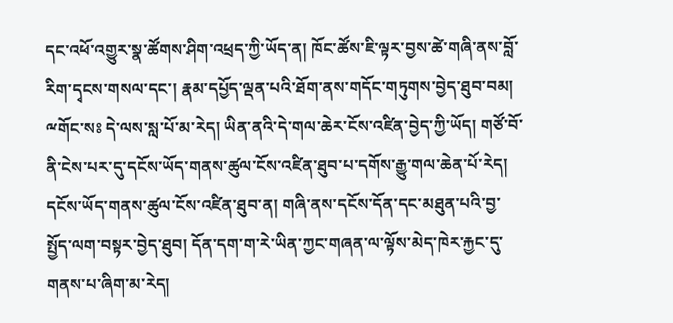དང་འཕོ་འགྱུར་སྣ་ཚོགས་ཤིག་འཕྲད་ཀྱི་ཡོད་ན། ཁོང་ཚོས་ཇི་ལྟར་བྱས་ཚེ་གཞི་ནས་བློ་རིག་དྭངས་གསལ་དང་། རྣམ་དཔྱོད་ལྡན་པའི་ཐོག་ནས་གདོང་གཏུགས་བྱེད་ཐུབ་བམ།
ྋགོང་སཿ དེ་ལས་སླ་པོ་མ་རེད། ཡིན་ནའི་དེ་གལ་ཆེར་ངོས་འཛིན་བྱེད་ཀྱི་ཡོད། གཙོ་བོ་ནི་ངེས་པར་དུ་དངོས་ཡོད་གནས་ཚུལ་ངོས་འཛིན་ཐུབ་པ་དགོས་རྒྱུ་གལ་ཆེན་པོ་རེད། དངོས་ཡོད་གནས་ཚུལ་ངོས་འཛིན་ཐུབ་ན། གཞི་ནས་དངོས་དོན་དང་མཐུན་པའི་བྱ་སྤྱོད་ལག་བསྟར་བྱེད་ཐུབ། དོན་དག་ག་རེ་ཡིན་ཀྱང་གཞན་ལ་ལྟོས་མེད་ཁེར་རྐྱང་དུ་གནས་པ་ཞིག་མ་རེད།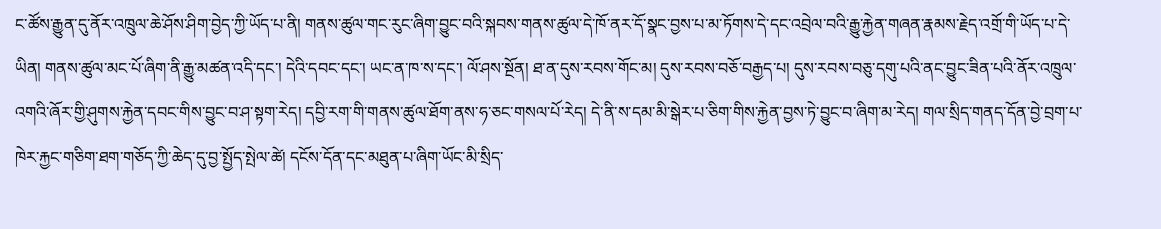ང་ཚོས་རྒྱུན་དུ་ནོར་འཁྲུལ་ཆེ་ཤོས་ཤིག་བྱེད་ཀྱི་ཡོད་པ་ནི། གནས་ཚུལ་གང་རུང་ཞིག་བྱུང་བའི་སྐབས་གནས་ཚུལ་དེ་ཁོ་ནར་དོ་སྣང་བྱས་པ་མ་ཏོགས་དེ་དང་འབྲེལ་བའི་རྒྱུ་རྐྱེན་གཞན་རྣམས་རྗེད་འགྲོ་གི་ཡོད་པ་དེ་ཡིན། གནས་ཚུལ་མང་པོ་ཞིག་ནི་རྒྱུ་མཚན་འདི་དང་། དེའི་དབང་དང་། ཡང་ན་ཁ་ས་དང་། ལོ་ཤས་སྔོན། ཐ་ན་དུས་རབས་གོང་མ། དུས་རབས་བཅོ་བརྒྱད་པ། དུས་རབས་བཅུ་དགུ་པའི་ནང་བྱུང་ཟིན་པའི་ནོར་འཁྲུལ་འགའི་ཞོར་གྱི་ཤུགས་རྐྱེན་དབང་གིས་བྱུང་བ་ཤ་སྟག་རེད། དབྱི་རག་གི་གནས་ཚུལ་ཐོག་ནས་ཧ་ཅང་གསལ་པོ་རེད། དེ་ནི་ས་དམ་མི་སྒེར་པ་ཅིག་གིས་རྐྱེན་བྱས་ཏེ་བྱུང་བ་ཞིག་མ་རེད། གལ་སྲིད་གནད་དོན་བྱེ་བྲག་པ་ཁེར་རྐྱང་གཅིག་ཐག་གཅོད་ཀྱི་ཆེད་དུ་བྱ་སྤྱོད་སྤེལ་ཚེ། དངོས་དོན་དང་མཐུན་པ་ཞིག་ཡོང་མི་སྲིད་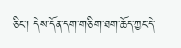ཅིང་། དེས་དོན་དག་གཅིག་ཐག་ཆོད་ཀྱང་དེ་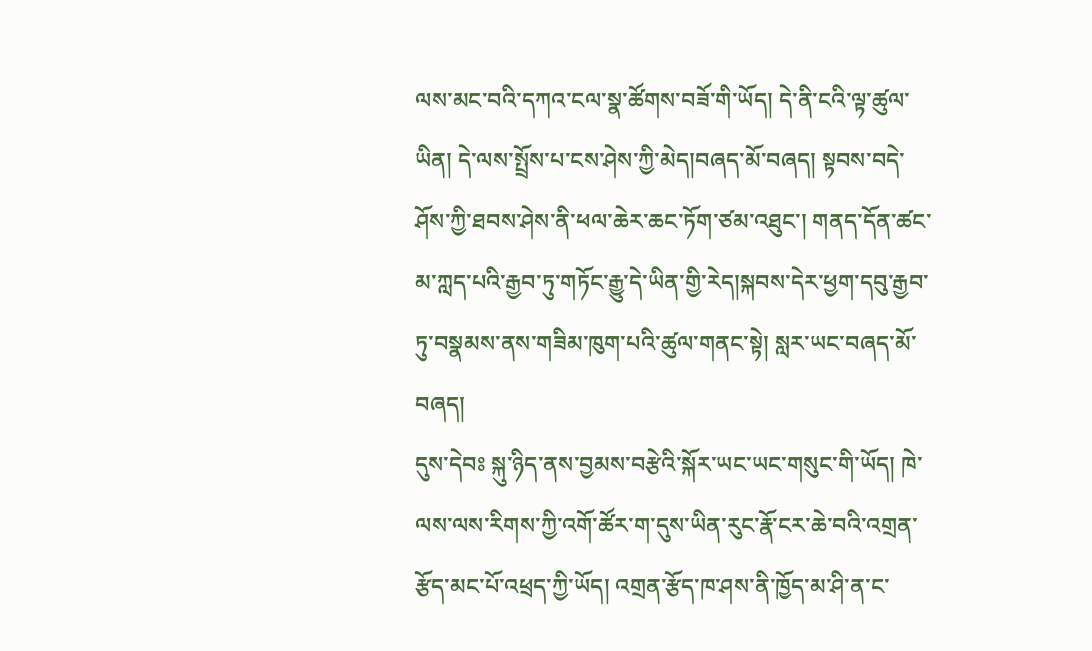ལས་མང་བའི་དཀའ་ངལ་སྣ་ཚོགས་བཟོ་གི་ཡོད། དེ་ནི་ངའི་ལྟ་ཚུལ་ཡིན། དེ་ལས་སྤྲོས་པ་ངས་ཤེས་ཀྱི་མེད།བཞད་མོ་བཞད། སྟབས་བདེ་ཤོས་ཀྱི་ཐབས་ཤེས་ནི་ཕལ་ཆེར་ཆང་ཏོག་ཙམ་འཐུང་། གནད་དོན་ཚང་མ་ཀླད་པའི་རྒྱབ་ཏུ་གཏོང་རྒྱུ་དེ་ཡིན་གྱི་རེད།སྐབས་དེར་ཕྱག་དབུ་རྒྱབ་ཏུ་བསྣམས་ནས་གཟིམ་ཁུག་པའི་ཚུལ་གནང་སྟེ། སླར་ཡང་བཞད་མོ་བཞད།
དུས་དེབཿ སྐུ་ཉིད་ནས་བྱམས་བརྩེའི་སྐོར་ཡང་ཡང་གསུང་གི་ཡོད། ཁེ་ལས་ལས་རིགས་ཀྱི་འགོ་ཚོར་ག་དུས་ཡིན་རུང་རྣོ་ངར་ཆེ་བའི་འགྲན་རྩོད་མང་པོ་འཕྲད་ཀྱི་ཡོད། འགྲན་རྩོད་ཁ་ཤས་ནི་ཁྱོད་མ་ཤི་ན་ང་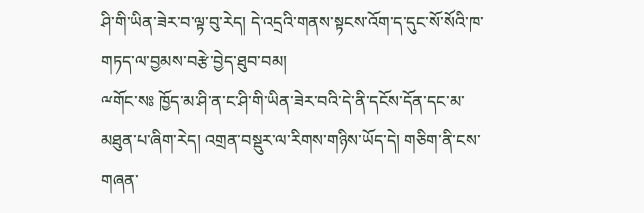ཤི་གི་ཡིན་ཟེར་བ་ལྟ་བུ་རེད། དེ་འདྲའི་གནས་སྟངས་འོག་ད་དུང་སོ་སོའི་ཁ་གཏད་ལ་བྱམས་བརྩེ་བྱེད་ཐུབ་བམ།
ྋགོང་སཿ ཁྱོད་མ་ཤི་ན་ང་ཤི་གི་ཡིན་ཟེར་བའི་དེ་ནི་དངོས་དོན་དང་མ་མཐུན་པ་ཞིག་རེད། འགྲན་བསྡུར་ལ་རིགས་གཉིས་ཡོད་དེ། གཅིག་ནི་ངས་གཞན་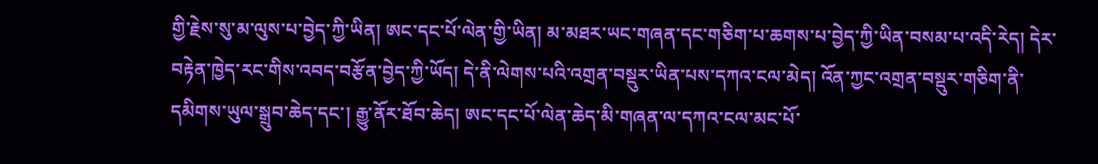གྱི་རྗེས་སུ་མ་ལུས་པ་བྱེད་ཀྱི་ཡིན། ཨང་དང་པོ་ལེན་གྱི་ཡིན། མ་མཐར་ཡང་གཞན་དང་གཅིག་པ་ཆགས་པ་བྱེད་ཀྱི་ཡིན་བསམ་པ་འདི་རེད། དེར་བརྟེན་ཁྱེད་རང་གིས་འབད་བརྩོན་བྱེད་ཀྱི་ཡོད། དེ་ནི་ལེགས་པའི་འགྲན་བསྡུར་ཡིན་པས་དཀའ་ངལ་མེད། འོན་ཀྱང་འགྲན་བསྡུར་གཅིག་ནི་དམིགས་ཡུལ་སྒྲུབ་ཆེད་དང་། རྒྱུ་ནོར་ཐོབ་ཆེད། ཨང་དང་པོ་ལེན་ཆེད་མི་གཞན་ལ་དཀའ་ངལ་མང་པོ་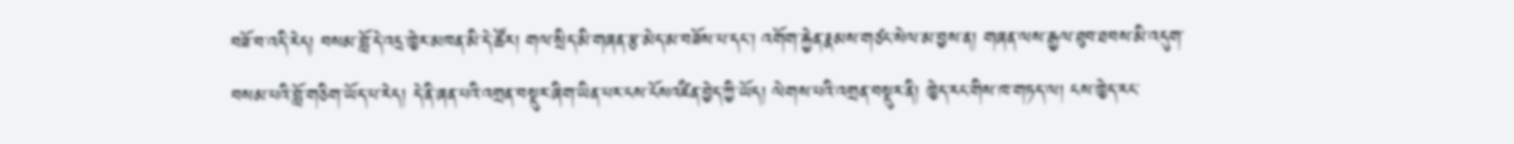བཟོ་བ་འདི་རེད། བསམ་བློ་དེ་འདྲ་ཁྱེར་མཁན་མི་དེ་ཚོར། གལ་སྲིད་མི་གཞན་རྩ་མེད་མ་བཟོས་པ་དང་། འགོག་རྐྱེན་རྣམས་གཙང་སེལ་མ་བྱས་ན། གཞན་ལས་རྒྱལ་ཐུབ་ཐབས་མི་འདུག་བསམ་པའི་བློ་གཅིག་ཡོད་པ་རེད། དེ་ནི་ཞན་པའི་འགྲན་བསྡུར་ཞིག་ཡིན་པར་ངས་ངོསའཛིན་བྱེད་ཀྱི་ཡོད། ལེགས་པའི་འགྲན་བསྡུར་ནི། ཁྱེད་རང་གིས་ཁ་གཏད་ལ། ངས་ཁྱེད་རང་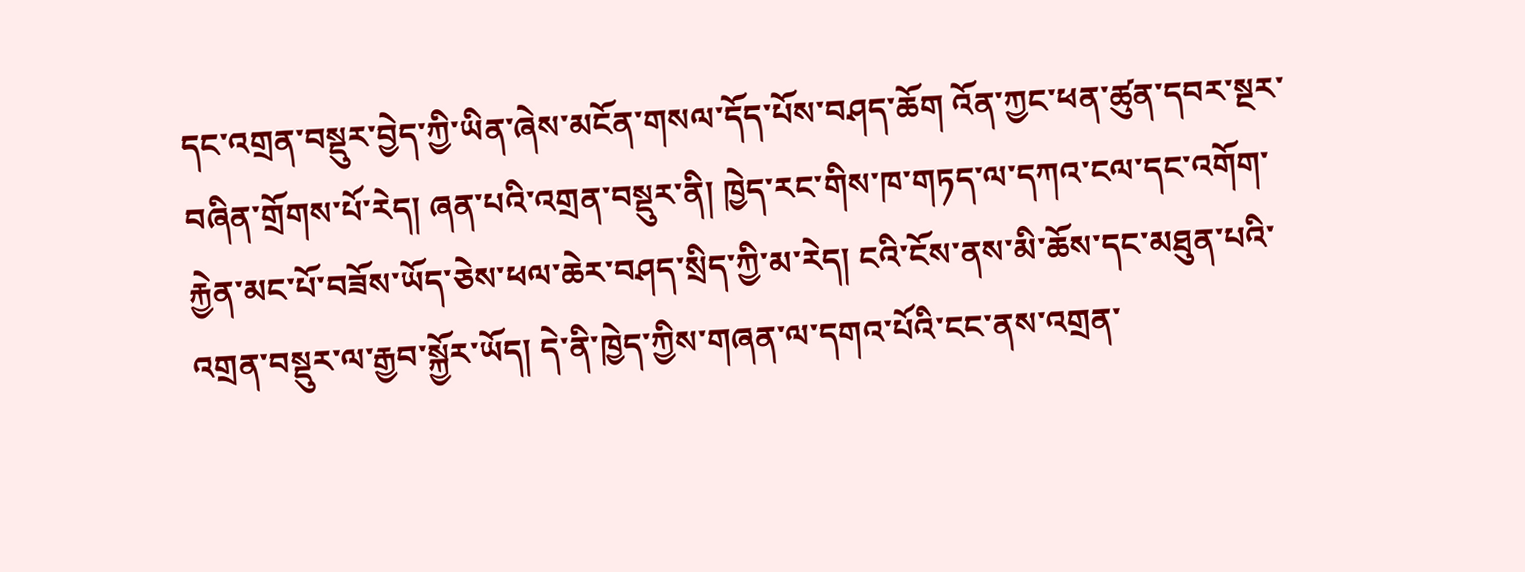དང་འགྲན་བསྡུར་བྱེད་ཀྱི་ཡིན་ཞེས་མངོན་གསལ་དོད་པོས་བཤད་ཆོག འོན་ཀྱང་ཕན་ཚུན་དབར་སྔར་བཞིན་གྲོགས་པོ་རེད། ཞན་པའི་འགྲན་བསྡུར་ནི། ཁྱེད་རང་གིས་ཁ་གཏད་ལ་དཀའ་ངལ་དང་འགོག་རྐྱེན་མང་པོ་བཟོས་ཡོད་ཅེས་ཕལ་ཆེར་བཤད་སྲིད་ཀྱི་མ་རེད། ངའི་ངོས་ནས་མི་ཆོས་དང་མཐུན་པའི་འགྲན་བསྡུར་ལ་རྒྱབ་སྐྱོར་ཡོད། དེ་ནི་ཁྱེད་ཀྱིས་གཞན་ལ་དགའ་པོའི་ངང་ནས་འགྲན་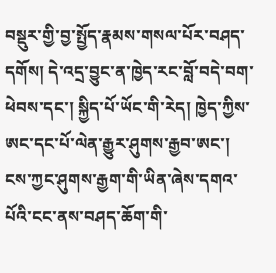བསྡུར་གྱི་བྱ་སྤྱོད་རྣམས་གསལ་པོར་བཤད་དགོས། དེ་འདྲ་བྱུང་ན་ཁྱེད་རང་བློ་བདེ་བག་ཕེབས་དང་། སྐྱིད་པོ་ཡོང་གི་རེད། ཁྱེད་ཀྱིས་ཨང་དང་པོ་ལེན་རྒྱུར་ཤུགས་རྒྱབ་ཨང་། ངས་ཀྱང་ཤུགས་རྒྱག་གི་ཡིན་ཞེས་དགའ་པོའི་ངང་ནས་བཤད་ཆོག་གི་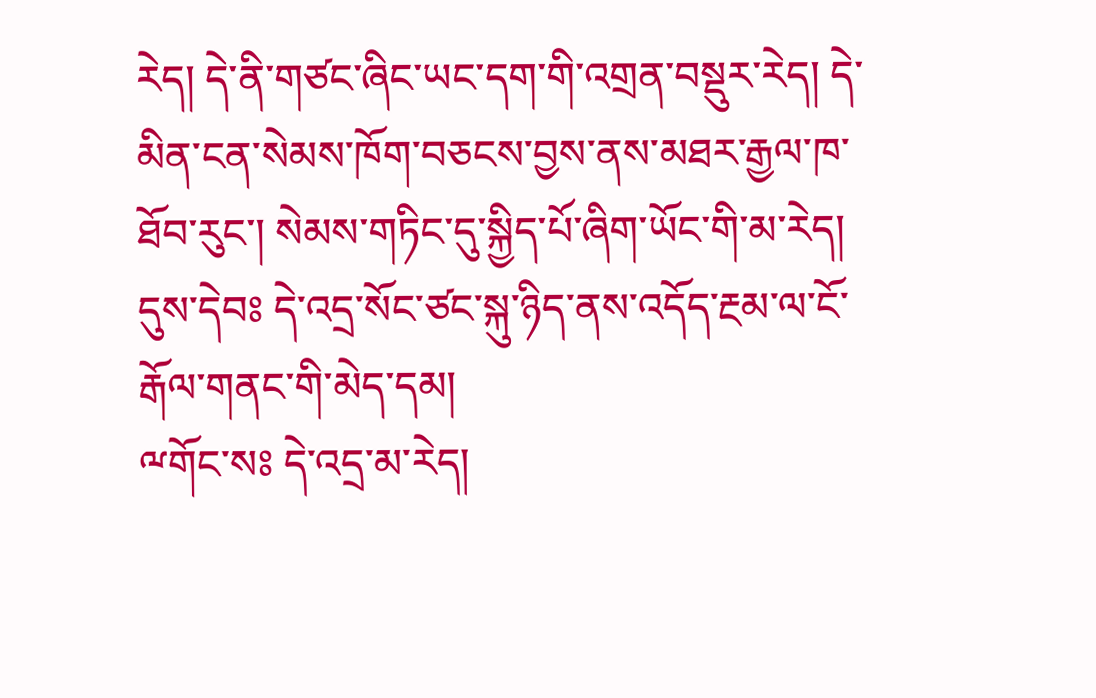རེད། དེ་ནི་གཙང་ཞིང་ཡང་དག་གི་འགྲན་བསྡུར་རེད། དེ་མིན་ངན་སེམས་ཁོག་བཅངས་བྱས་ནས་མཐར་རྒྱལ་ཁ་ཐོབ་རུང་། སེམས་གཏིང་དུ་སྐྱིད་པོ་ཞིག་ཡོང་གི་མ་རེད།
དུས་དེབཿ དེ་འདྲ་སོང་ཙང་སྐུ་ཉིད་ནས་འདོད་རྔམ་ལ་ངོ་རྒོལ་གནང་གི་མེད་དམ།
ྋགོང་སཿ དེ་འདྲ་མ་རེད།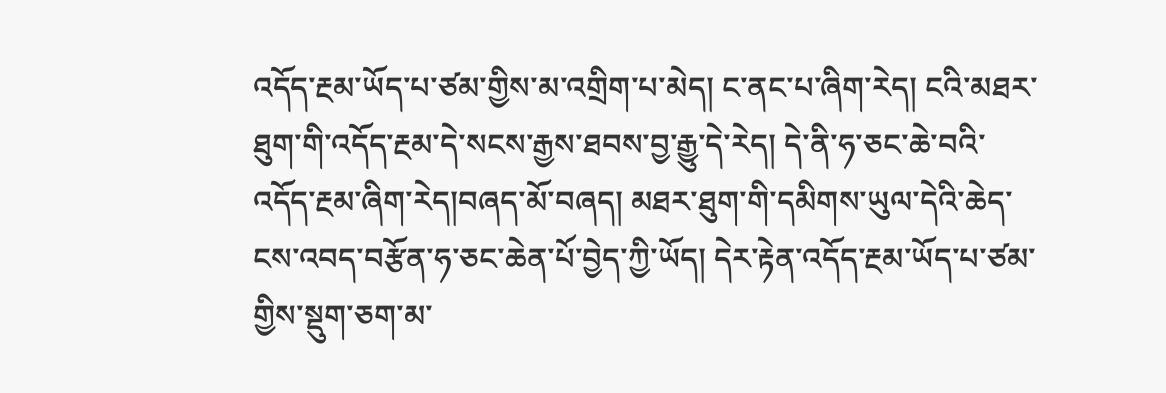འདོད་རྔམ་ཡོད་པ་ཙམ་གྱིས་མ་འགྲིག་པ་མེད། ང་ནང་པ་ཞིག་རེད། ངའི་མཐར་ཐུག་གི་འདོད་རྔམ་དེ་སངས་རྒྱས་ཐབས་བྱ་རྒྱུ་དེ་རེད། དེ་ནི་ཧ་ཅང་ཆེ་བའི་འདོད་རྔམ་ཞིག་རེད།བཞད་མོ་བཞད། མཐར་ཐུག་གི་དམིགས་ཡུལ་དེའི་ཆེད་ངས་འབད་བརྩོན་ཧ་ཅང་ཆེན་པོ་བྱེད་ཀྱི་ཡོད། དེར་རྟེན་འདོད་རྔམ་ཡོད་པ་ཙམ་གྱིས་སྡུག་ཅག་མ་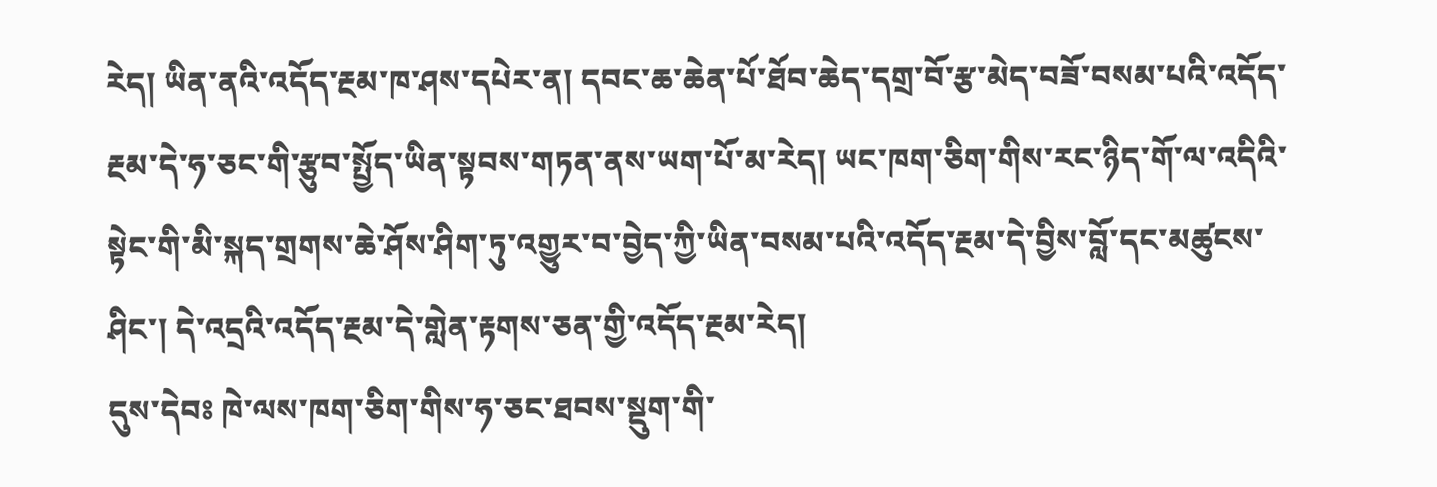རེད། ཡིན་ནའི་འདོད་རྔམ་ཁ་ཤས་དཔེར་ན། དབང་ཆ་ཆེན་པོ་ཐོབ་ཆེད་དགྲ་བོ་རྩ་མེད་བཟོ་བསམ་པའི་འདོད་རྔམ་དེ་ཧ་ཅང་གི་རྩུབ་སྤྱོད་ཡིན་སྟབས་གཏན་ནས་ཡག་པོ་མ་རེད། ཡང་ཁག་ཅིག་གིས་རང་ཉིད་གོ་ལ་འདིའི་སྟེང་གི་མི་སྐད་གྲགས་ཆེ་ཤོས་ཤིག་ཏུ་འགྱུར་བ་བྱེད་ཀྱི་ཡིན་བསམ་པའི་འདོད་རྔམ་དེ་བྱིས་བློ་དང་མཚུངས་ཤིང་། དེ་འདྲའི་འདོད་རྔམ་དེ་གླེན་རྟགས་ཅན་གྱི་འདོད་རྔམ་རེད།
དུས་དེབཿ ཁེ་ལས་ཁག་ཅིག་གིས་ཧ་ཅང་ཐབས་སྡུག་གི་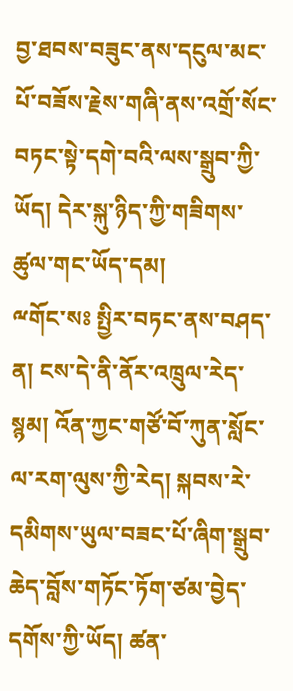བྱ་ཐབས་བཟུང་ནས་དངུལ་མང་པོ་བཟོས་རྗེས་གཞི་ནས་འགྲོ་སོང་བཏང་སྟེ་དགེ་བའི་ལས་སྒྲུབ་ཀྱི་ཡོད། དེར་སྐུ་ཉིད་ཀྱི་གཟིགས་ཚུལ་གང་ཡོད་དམ།
ྋགོང་སཿ སྤྱིར་བཏང་ནས་བཤད་ན། ངས་དེ་ནི་ནོར་འཁྲུལ་རེད་སྙམ། འོན་ཀྱང་གཙོ་བོ་ཀུན་སློང་ལ་རག་ལུས་ཀྱི་རེད། སྐབས་རེ་དམིགས་ཡུལ་བཟང་པོ་ཞིག་སྒྲུབ་ཆེད་བློས་གཏོང་ཏོག་ཙམ་བྱེད་དགོས་ཀྱི་ཡོད། ཚན་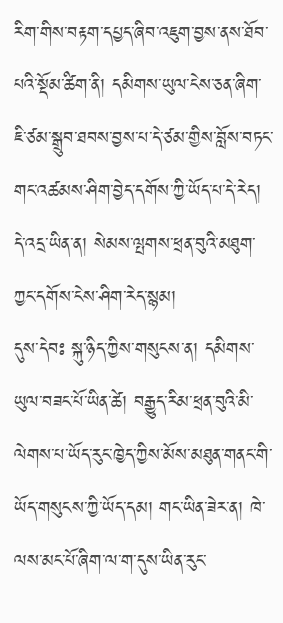རིག་གིས་བརྟག་དཔྱད་ཞིབ་འཇུག་བྱས་ནས་ཐོབ་པའི་སྡོམ་ཚིག་ནི། དམིགས་ཡུལ་ངེས་ཅན་ཞིག་ཇི་ཙམ་སྒྲུབ་ཐབས་བྱས་པ་དེ་ཙམ་གྱིས་བློས་བཏང་གང་འཚམས་ཤིག་བྱེད་དགོས་ཀྱི་ཡོད་པ་དེ་རེད། དེ་འདྲ་ཡིན་ན། སེམས་ལྤགས་ཕྲན་བུའི་མཐུག་ཀྱང་དགོས་ངེས་ཤིག་རེད་སྙམ།
དུས་དེབཿ སྐུ་ཉིད་ཀྱིས་གསུངས་ན། དམིགས་ཡུལ་བཟང་པོ་ཡིན་ཚེ། བརྒྱུད་རིམ་ཕྲན་བུའི་མི་ལེགས་པ་ཡོད་རུང་ཁྱེད་ཀྱིས་མོས་མཐུན་གནང་གི་ཡོད་གསུངས་ཀྱི་ཡོད་དམ། གང་ཡིན་ཟེར་ན། ཁེ་ལས་མང་པོ་ཞིག་ལ་ག་དུས་ཡིན་རུང་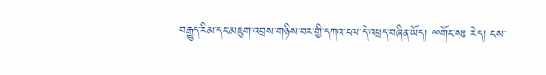བརྒྱུད་རིམ་དང་མཇུག་འབྲས་གཉིས་བར་གྱི་དཀའ་ངལ་དེ་འཕྲད་བཞིན་ཡོད། ྋགོང་སཿ རེད། ངས་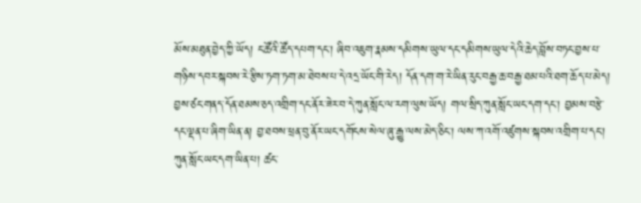མོས་མཐུན་བྱེད་ཀྱི་ཡོད། ང་ཚོའི་ཚོད་དཔག་དང་། ཞིབ་འཇུག་རྣམས་དམིགས་ཡུལ་དང་དམིགས་ཡུལ་དེའི་ཆེད་བློས་བཏང་བྱས་པ་གཉིས་དབར་སྐབས་རེ་རྩིས་ཏག་ཏག་མ་ཐེབས་པ་དེ་འདྲ་ཡོང་གི་རེད། དོན་དག་ག་རེ་ཡིན་རུང་བརྒྱ་ཆ་བརྒྱ་ཐམ་པའི་ཐག་ཆོད་པ་མེད། བྱས་ཙང་གནད་དོན་ཐམས་ཅད་འགྲིག་དང་ནོར་ཟེར་བ་དེ་ཀུན་སློང་ལ་རག་ལུས་ཡོད། གལ་སྲིད་ཀུན་སློང་ཡང་དག་དང་། བྱམས་བརྩེ་དང་ལྡན་པ་ཞིག་ཡིན་ན། བྱ་ཐབས་ཕྲན་བུ་ནོར་ཡང་དགོངས་སེལ་ཞུ་རྒྱུ་ལས་མེད་ཅིང་། ལས་ཀ་འགོ་འཛུགས་སྐབས་འགྲིག་པ་དང་། ཀུན་སློང་ཡང་དག་ཡིན་པ། ཚང་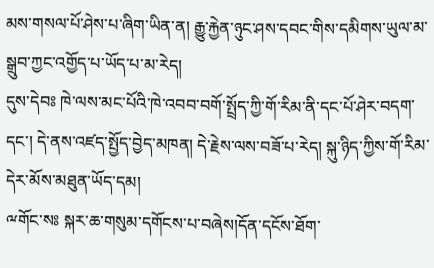མས་གསལ་པོ་ཤེས་པ་ཞིག་ཡིན་ན། རྒྱུ་རྐྱེན་ཉུང་ཤས་དབང་གིས་དམིགས་ཡུལ་མ་སྒྲུབ་ཀྱང་འགྱོད་པ་ཡོད་པ་མ་རེད།
དུས་དེབཿ ཁེ་ལས་མང་པོའི་ཁེ་འབབ་བགོ་སྤྲོད་ཀྱི་གོ་རིམ་ནི་དང་པོ་ཤེར་བདག་དང་། དེ་ནས་འཛད་སྤྱོད་བྱེད་མཁན། དེ་རྗེས་ལས་བཟོ་པ་རེད། སྐུ་ཉིད་ཀྱིས་གོ་རིམ་དེར་མོས་མཐུན་ཡོད་དམ།
ྋགོང་སཿ སྐར་ཆ་གསུམ་དགོངས་པ་བཞེས།དོན་དངོས་ཐོག་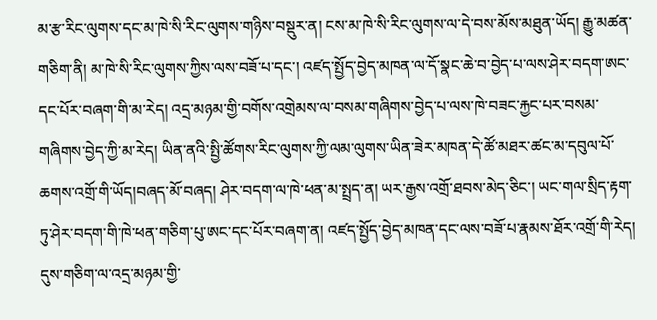མ་རྩ་རིང་ལུགས་དང་མ་ཁེ་སི་རིང་ལུགས་གཉིས་བསྡུར་ན། ངས་མ་ཁེ་སི་རིང་ལུགས་ལ་དེ་བས་མོས་མཐུན་ཡོད། རྒྱུ་མཚན་གཅིག་ནི། མ་ཁེ་སི་རིང་ལུགས་ཀྱིས་ལས་བཟོ་པ་དང་། འཛད་སྤྱོད་བྱེད་མཁན་ལ་དོ་སྣང་ཆེ་བ་བྱེད་པ་ལས་ཤེར་བདག་ཨང་དང་པོར་བཞག་གི་མ་རེད། འདྲ་མཉམ་གྱི་བགོས་འགྲེམས་ལ་བསམ་གཞིགས་བྱེད་པ་ལས་ཁེ་བཟང་རྐྱང་པར་བསམ་གཞིགས་བྱེད་ཀྱི་མ་རེད། ཡིན་ནའི་སྤྱི་ཚོགས་རིང་ལུགས་ཀྱི་ལམ་ལུགས་ཡིན་ཟེར་མཁན་དེ་ཚོ་མཐར་ཚང་མ་དབུལ་པོ་ཆགས་འགྲོ་གི་ཡོད།བཞད་མོ་བཞད། ཤེར་བདག་ལ་ཁེ་ཕན་མ་སྤྲད་ན། ཡར་རྒྱས་འགྲོ་ཐབས་མེད་ཅིང་། ཡང་གལ་སྲིད་རྟག་ཏུ་ཤེར་བདག་གི་ཁེ་ཕན་གཅིག་པུ་ཨང་དང་པོར་བཞག་ན། འཛད་སྤྱོད་བྱེད་མཁན་དང་ལས་བཟོ་པ་རྣམས་ཐོར་འགྲོ་གི་རེད། དུས་གཅིག་ལ་འདྲ་མཉམ་གྱི་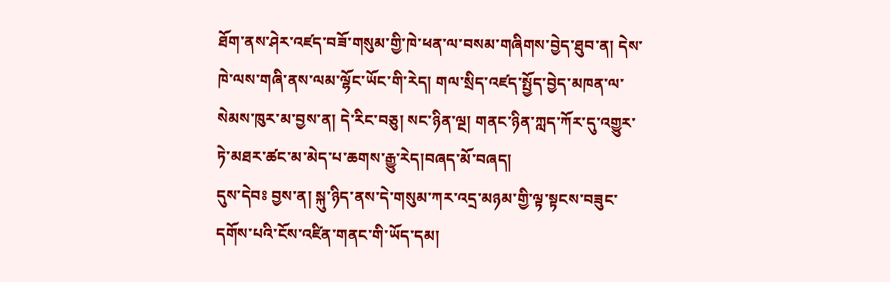ཐོག་ནས་ཤེར་འཛད་བཟོ་གསུམ་གྱི་ཁེ་ཕན་ལ་བསམ་གཞིགས་བྱེད་ཐུབ་ན། དེས་ཁེ་ལས་གཞི་ནས་ལམ་ལྷོང་ཡོང་གི་རེད། གལ་སྲིད་འཛད་སྤྱོད་བྱེད་མཁན་ལ་སེམས་ཁུར་མ་བྱས་ན། དེ་རིང་བཅུ། སང་ཉིན་ལྔ། གནང་ཉིན་ཀླད་ཀོར་དུ་འགྱུར་ཏེ་མཐར་ཚང་མ་མེད་པ་ཆགས་རྒྱུ་རེད།བཞད་མོ་བཞད།
དུས་དེབཿ བྱས་ན། སྐུ་ཉིད་ནས་དེ་གསུམ་ཀར་འདྲ་མཉམ་གྱི་ལྟ་སྟངས་བཟུང་དགོས་པའི་ངོས་འཛིན་གནང་གི་ཡོད་དམ།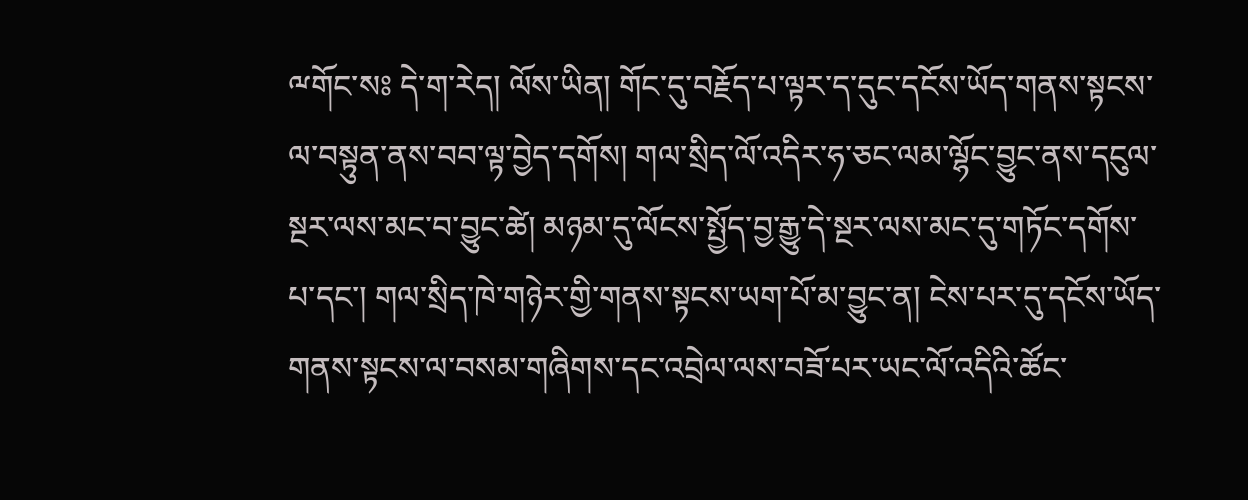ྋགོང་སཿ དེ་ག་རེད། ལོས་ཡིན། གོང་དུ་བརྗོད་པ་ལྟར་ད་དུང་དངོས་ཡོད་གནས་སྟངས་ལ་བསྟུན་ནས་བབ་ལྟ་བྱེད་དགོས། གལ་སྲིད་ལོ་འདིར་ཧ་ཅང་ལམ་ལྷོང་བྱུང་ནས་དངུལ་སྔར་ལས་མང་བ་བྱུང་ཚེ། མཉམ་དུ་ལོངས་སྤྱོད་བྱ་རྒྱུ་དེ་སྔར་ལས་མང་དུ་གཏོང་དགོས་པ་དང་། གལ་སྲིད་ཁེ་གཉེར་གྱི་གནས་སྟངས་ཡག་པོ་མ་བྱུང་ན། ངེས་པར་དུ་དངོས་ཡོད་གནས་སྟངས་ལ་བསམ་གཞིགས་དང་འབྲེལ་ལས་བཟོ་པར་ཡང་ལོ་འདིའི་ཚོང་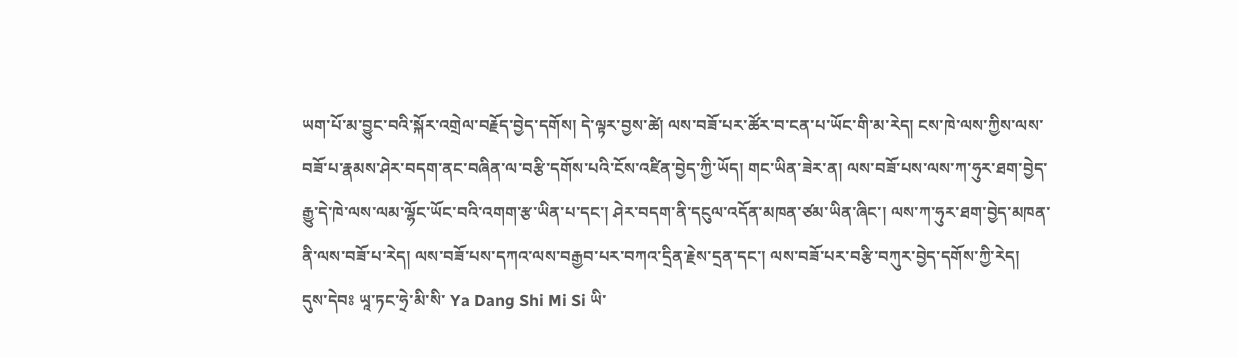ཡག་པོ་མ་བྱུང་བའི་སྐོར་འགྲེལ་བརྗོད་བྱེད་དགོས། དེ་ལྟར་བྱས་ཚེ། ལས་བཟོ་པར་ཚོར་བ་ངན་པ་ཡོང་གི་མ་རེད། ངས་ཁེ་ལས་ཀྱིས་ལས་བཟོ་པ་རྣམས་ཤེར་བདག་ནང་བཞིན་ལ་བརྩི་དགོས་པའི་ངོས་འཛིན་བྱེད་ཀྱི་ཡོད། གང་ཡིན་ཟེར་ན། ལས་བཟོ་པས་ལས་ཀ་ཧུར་ཐག་བྱེད་རྒྱུ་དེ་ཁེ་ལས་ལམ་ལྷོང་ཡོང་བའི་འགག་རྩ་ཡིན་པ་དང་། ཤེར་བདག་ནི་དངུལ་འདོན་མཁན་ཙམ་ཡིན་ཞིང་། ལས་ཀ་ཧུར་ཐག་བྱེད་མཁན་ནི་ལས་བཟོ་པ་རེད། ལས་བཟོ་པས་དཀའ་ལས་བརྒྱབ་པར་བཀའ་དྲིན་རྗེས་དྲན་དང་། ལས་བཟོ་པར་བརྩི་བཀུར་བྱེད་དགོས་ཀྱི་རེད།
དུས་དེབཿ ཡཱ་ཏང་ཧྲེ་མི་སི་ Ya Dang Shi Mi Si ཡི་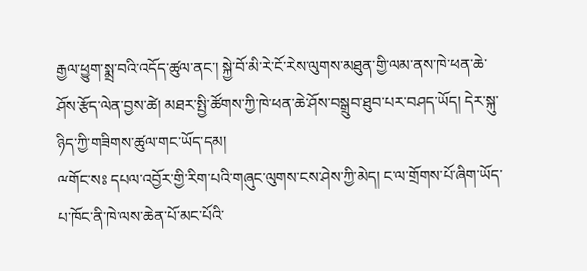རྒྱལ་ཕྱུག་སྨྲ་བའི་འདོད་ཚུལ་ནང་། སྐྱེ་བོ་མི་རེ་ངོ་རེས་ལུགས་མཐུན་གྱི་ལམ་ནས་ཁེ་ཕན་ཆེ་ཤོས་རྩོད་ལེན་བྱས་ཚེ། མཐར་སྤྱི་ཚོགས་ཀྱི་ཁེ་ཕན་ཆེ་ཤོས་བསྒྲུབ་ཐུབ་པར་བཤད་ཡོད། དེར་སྐུ་ཉིད་ཀྱི་གཟིགས་ཚུལ་གང་ཡོད་དམ།
ྋགོང་སཿ དཔལ་འབྱོར་གྱི་རིག་པའི་གཞུང་ལུགས་ངས་ཤེས་ཀྱི་མེད། ང་ལ་གྲོགས་པོ་ཞིག་ཡོད་པ་ཁོང་ནི་ཁེ་ལས་ཆེན་པོ་མང་པོའི་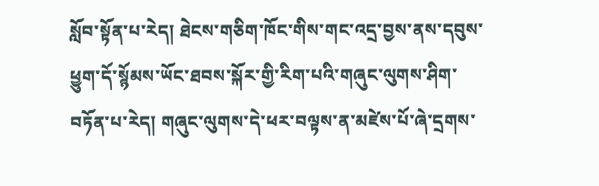སློབ་སྟོན་པ་རེད། ཐེངས་གཅིག་ཁོང་གིས་གང་འདྲ་བྱས་ནས་དབུས་ཕྱུག་དོ་སྙོམས་ཡོང་ཐབས་སྐོར་གྱི་རིག་པའི་གཞུང་ལུགས་ཤིག་བཏོན་པ་རེད། གཞུང་ལུགས་དེ་ཕར་བལྟས་ན་མཛེས་པོ་ཞེ་དྲགས་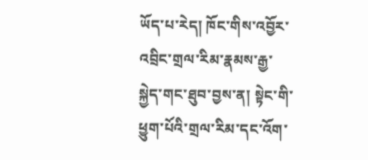ཡོད་པ་རེད། ཁོང་གིས་འབྱོར་འབྲིང་གྲལ་རིམ་རྣམས་རྒྱ་སྐྱེད་གང་ཐུབ་བྱས་ན། སྟེང་གི་ཕྱུག་པོའི་གྲལ་རིམ་དང་འོག་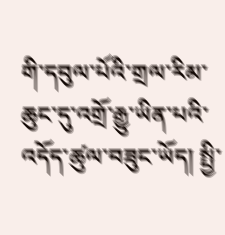གི་དབུལ་པོའི་གྲལ་རིམ་ཆུང་དུ་འགྲོ་རྒྱུ་ཡིན་པའི་འདོད་ཚུལ་བཟུང་ཡོད། སྤྱི་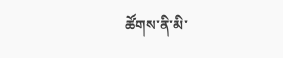ཚོགས་ནི་མི་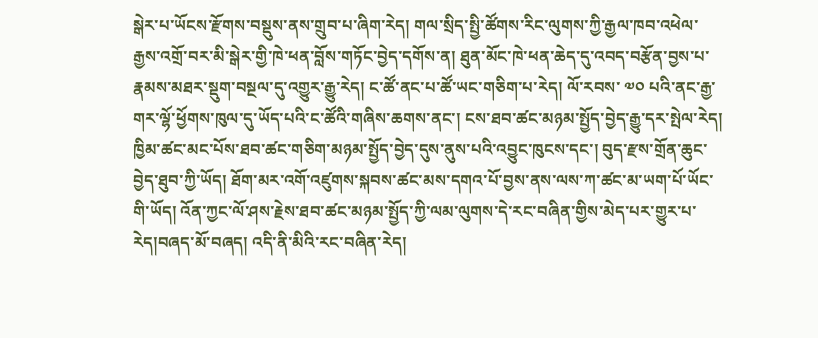སྒེར་པ་ཡོངས་རྫོགས་བསྡུས་ནས་གྲུབ་པ་ཞིག་རེད། གལ་སྲིད་སྤྱི་ཚོགས་རིང་ལུགས་ཀྱི་རྒྱལ་ཁབ་འཕེལ་རྒྱས་འགྲོ་བར་མི་སྒེར་གྱི་ཁེ་ཕན་བློས་གཏོང་བྱེད་དགོས་ན། ཐུན་མོང་ཁེ་ཕན་ཆེད་དུ་འབད་བརྩོན་བྱས་པ་རྣམས་མཐར་སྡུག་བསྔལ་དུ་འགྱུར་རྒྱུ་རེད། ང་ཚོ་ནང་པ་ཚོ་ཡང་གཅིག་པ་རེད། ལོ་རབས་ ༧༠ པའི་ནང་རྒྱ་གར་ལྷོ་ཕྱོགས་ཁུལ་དུ་ཡོད་པའི་ང་ཚོའི་གཞིས་ཆགས་ནང་། ངས་ཐབ་ཚང་མཉམ་སྤྱོད་བྱེད་རྒྱུ་དར་སྤེལ་རེད། ཁྱིམ་ཚང་མང་པོས་ཐབ་ཚང་གཅིག་མཉམ་སྤྱོད་བྱེད་དུས་ནུས་པའི་འབྱུང་ཁུངས་དང་། བུད་རྫས་གྲོན་ཆུང་བྱེད་ཐུབ་ཀྱི་ཡོད། ཐོག་མར་འགོ་འཛུགས་སྐབས་ཚང་མས་དགའ་པོ་བྱས་ནས་ལས་ཀ་ཚང་མ་ཡག་པོ་ཡོང་གི་ཡོད། འོན་ཀྱང་ལོ་ཤས་རྗེས་ཐབ་ཚང་མཉམ་སྤྱོད་ཀྱི་ལམ་ལུགས་དེ་རང་བཞིན་གྱིས་མེད་པར་གྱུར་པ་རེད།བཞད་མོ་བཞད། འདི་ནི་མིའི་རང་བཞིན་རེད།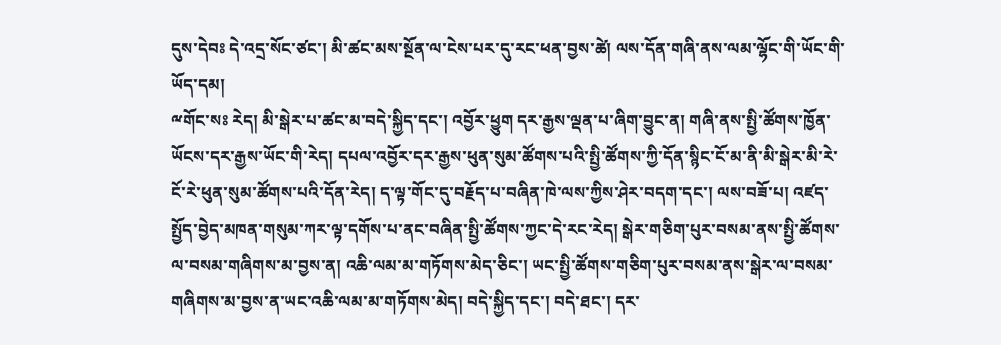དུས་དེབཿ དེ་འདྲ་སོང་ཙང་། མི་ཚང་མས་སྔོན་ལ་ངེས་པར་དུ་རང་ཕན་བྱས་ཚེ། ལས་དོན་གཞི་ནས་ལམ་ལྷོང་གི་ཡོང་གི་ཡོད་དམ།
ྋགོང་སཿ རེད། མི་སྒེར་པ་ཚང་མ་བདེ་སྐྱིད་དང་། འབྱོར་ཕྱུག དར་རྒྱས་ལྡན་པ་ཞིག་བྱུང་ན། གཞི་ནས་སྤྱི་ཚོགས་ཁྱོན་ཡོངས་དར་རྒྱས་ཡོང་གི་རེད། དཔལ་འབྱོར་དར་རྒྱས་ཕུན་སུམ་ཚོགས་པའི་སྤྱི་ཚོགས་ཀྱི་དོན་སྙིང་ངོ་མ་ནི་མི་སྒེར་མི་རེ་ངོ་རེ་ཕུན་སུམ་ཚོགས་པའི་དོན་རེད། ད་ལྟ་གོང་དུ་བརྗོད་པ་བཞིན་ཁེ་ལས་ཀྱིས་ཤེར་བདག་དང་། ལས་བཟོ་པ། འཛད་སྤྱོད་བྱེད་མཁན་གསུམ་ཀར་ལྟ་དགོས་པ་ནང་བཞིན་སྤྱི་ཚོགས་ཀྱང་དེ་རང་རེད། སྒེར་གཅིག་པུར་བསམ་ནས་སྤྱི་ཚོགས་ལ་བསམ་གཞིགས་མ་བྱས་ན། འཆི་ལམ་མ་གཏོགས་མེད་ཅིང་། ཡང་སྤྱི་ཚོགས་གཅིག་པུར་བསམ་ནས་སྒེར་ལ་བསམ་གཞིགས་མ་བྱས་ན་ཡང་འཆི་ལམ་མ་གཏོགས་མེད། བདེ་སྐྱིད་དང་། བདེ་ཐང་། དར་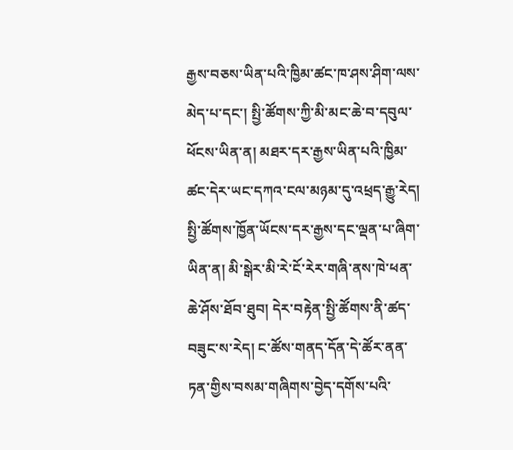རྒྱས་བཅས་ཡིན་པའི་ཁྱིམ་ཚང་ཁ་ཤས་ཤིག་ལས་མེད་པ་དང་། སྤྱི་ཚོགས་ཀྱི་མི་མང་ཆེ་བ་དབུལ་ཕོངས་ཡིན་ན། མཐར་དར་རྒྱས་ཡིན་པའི་ཁྱིམ་ཚང་དེར་ཡང་དཀའ་ངལ་མཉམ་དུ་འཕྲད་རྒྱུ་རེད། སྤྱི་ཚོགས་ཁྱོན་ཡོངས་དར་རྒྱས་དང་ལྡན་པ་ཞིག་ཡིན་ན། མི་སྒེར་མི་རེ་ངོ་རེར་གཞི་ནས་ཁེ་ཕན་ཆེ་ཤོས་ཐོབ་ཐུབ། དེར་བརྟེན་སྤྱི་ཚོགས་ནི་ཚད་བཟུང་ས་རེད། ང་ཚོས་གནད་དོན་དེ་ཚོར་ནན་ཏན་གྱིས་བསམ་གཞིགས་བྱེད་དགོས་པའི་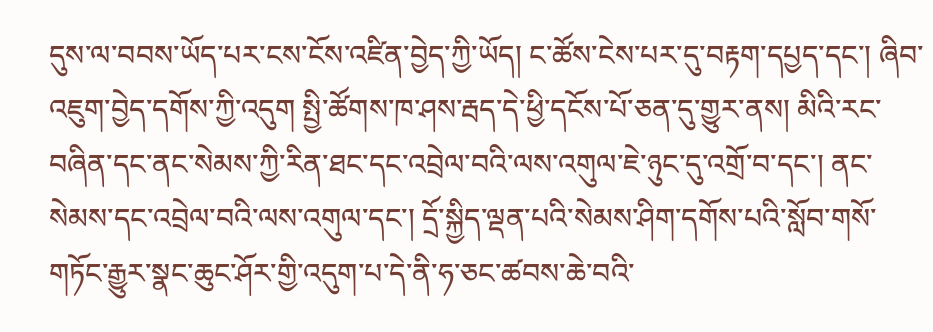དུས་ལ་བབས་ཡོད་པར་ངས་ངོས་འཛིན་བྱེད་ཀྱི་ཡོད། ང་ཚོས་ངེས་པར་དུ་བརྟག་དཔྱད་དང་། ཞིབ་འཇུག་བྱེད་དགོས་ཀྱི་འདུག སྤྱི་ཚོགས་ཁ་ཤས་རྦད་དེ་ཕྱི་དངོས་པོ་ཅན་དུ་གྱུར་ནས། མིའི་རང་བཞིན་དང་ནང་སེམས་ཀྱི་རིན་ཐང་དང་འབྲེལ་བའི་ལས་འགུལ་ཇེ་ཉུང་དུ་འགྲོ་བ་དང་། ནང་སེམས་དང་འབྲེལ་བའི་ལས་འགུལ་དང་། དྲོ་སྐྱིད་ལྡན་པའི་སེམས་ཤིག་དགོས་པའི་སློབ་གསོ་གཏོང་རྒྱུར་སྣང་ཆུང་ཤོར་གྱི་འདུག་པ་དེ་ནི་ཧ་ཅང་ཚབས་ཆེ་བའི་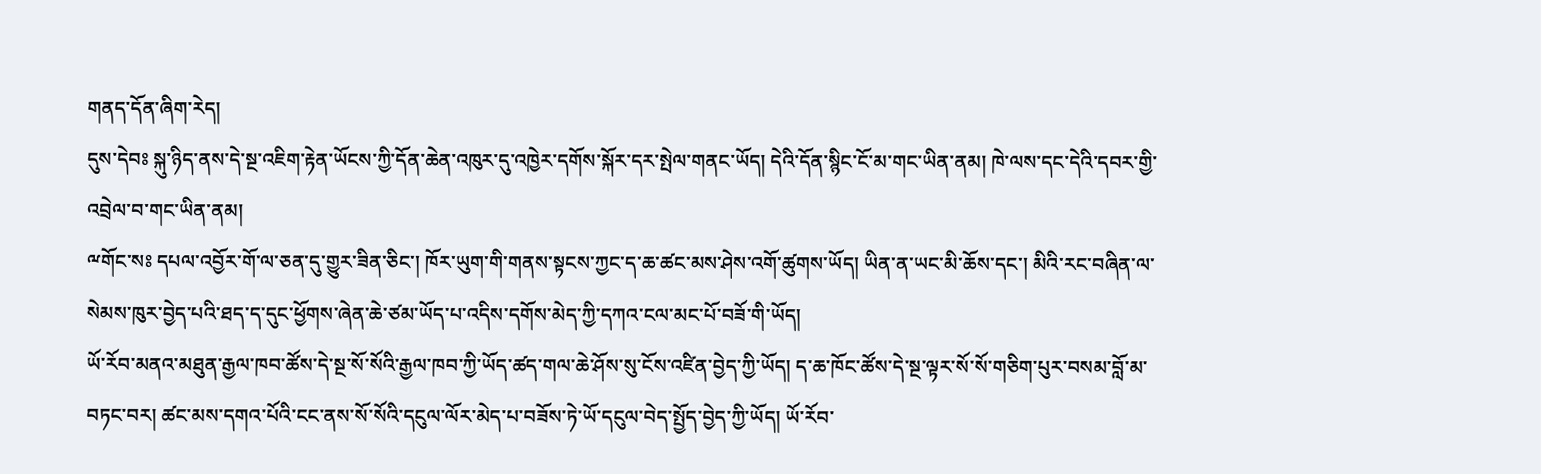གནད་དོན་ཞིག་རེད།
དུས་དེབཿ སྐུ་ཉིད་ནས་དེ་སྔ་འཇིག་རྟེན་ཡོངས་ཀྱི་དོན་ཆེན་འཁུར་དུ་འཁྱེར་དགོས་སྐོར་དར་སྤེལ་གནང་ཡོད། དེའི་དོན་སྙིང་ངོ་མ་གང་ཡིན་ནམ། ཁེ་ལས་དང་དེའི་དབར་གྱི་འབྲེལ་བ་གང་ཡིན་ནམ།
ྋགོང་སཿ དཔལ་འབྱོར་གོ་ལ་ཅན་དུ་གྱུར་ཟིན་ཅིང་། ཁོར་ཡུག་གི་གནས་སྟངས་ཀྱང་ད་ཆ་ཚང་མས་ཤེས་འགོ་ཚུགས་ཡོད། ཡིན་ན་ཡང་མི་ཆོས་དང་། མིའི་རང་བཞིན་ལ་སེམས་ཁུར་བྱེད་པའི་ཐད་ད་དུང་ཕྱོགས་ཞེན་ཆེ་ཙམ་ཡོད་པ་འདིས་དགོས་མེད་ཀྱི་དཀའ་ངལ་མང་པོ་བཟོ་གི་ཡོད།
ཡོ་རོབ་མནའ་མཐུན་རྒྱལ་ཁབ་ཚོས་དེ་སྔ་སོ་སོའི་རྒྱལ་ཁབ་ཀྱི་ཡོད་ཚད་གལ་ཆེ་ཤོས་སུ་ངོས་འཛིན་བྱེད་ཀྱི་ཡོད། ད་ཆ་ཁོང་ཚོས་དེ་སྔ་ལྟར་སོ་སོ་གཅིག་པུར་བསམ་བློ་མ་བཏང་བར། ཚང་མས་དགའ་པོའི་ངང་ནས་སོ་སོའི་དངུལ་ལོར་མེད་པ་བཟོས་ཏེ་ཡོ་དངུལ་བེད་སྤྱོད་བྱེད་ཀྱི་ཡོད། ཡོ་རོབ་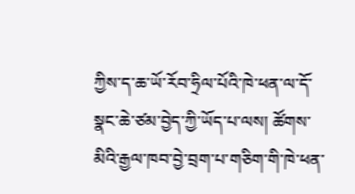ཀྱིས་ད་ཆ་ཡོ་རོབ་ཧྲིལ་པོའི་ཁེ་ཕན་ལ་དོ་སྣང་ཆེ་ཙམ་བྱེད་ཀྱི་ཡོད་པ་ལས། ཚོགས་མིའི་རྒྱལ་ཁབ་བྱེ་བྲག་པ་གཅིག་གི་ཁེ་ཕན་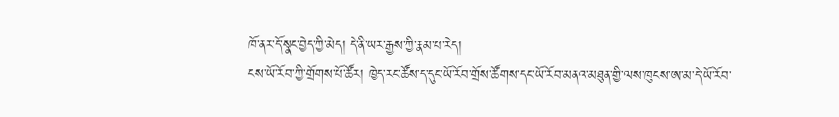ཁོ་ནར་དོ་སྣང་བྱེད་ཀྱི་མེད། དེ་ནི་ཡར་རྒྱས་ཀྱི་རྣམ་པ་རེད།
ངས་ཡོ་རོབ་ཀྱི་གྲོགས་པོ་ཚོར། ཁྱེད་རང་ཚོས་ད་དུང་ཡོ་རོབ་གྲོས་ཚོགས་དང་ཡོ་རོབ་མནའ་མཐུན་གྱི་ལས་ཁུངས་ཨ་མ་དེ་ཡོ་རོབ་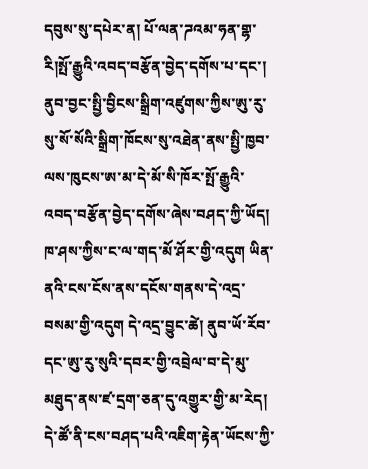དབུས་སུ་དཔེར་ན། པོ་ལན་ཌའམ་ཧན་གྷ་རི།སྤོ་རྒྱུའི་འབད་བརྩོན་བྱེད་དགོས་པ་དང་། ནུབ་བྱང་སྤྱི་བྱིངས་སྒྲིག་འཛུགས་ཀྱིས་ཨུ་རུ་སུ་སོ་སོའི་སྒྲིག་ཁོངས་སུ་འཐེན་ནས་སྤྱི་ཁྱབ་ལས་ཁུངས་ཨ་མ་དེ་མོ་སི་ཁོར་སྤོ་རྒྱུའི་འབད་བརྩོན་བྱེད་དགོས་ཞེས་བཤད་ཀྱི་ཡོད། ཁ་ཤས་ཀྱིས་ང་ལ་གད་མོ་ཤོར་གྱི་འདུག ཡིན་ནའི་ངས་ངོས་ནས་དངོས་གནས་དེ་འདྲ་བསམ་གྱི་འདུག དེ་འདྲ་བྱུང་ཚེ། ནུབ་ཡོ་རོབ་དང་ཨུ་རུ་སུའི་དབར་གྱི་འབྲེལ་བ་དེ་མུ་མཐུད་ནས་ཛ་དྲག་ཅན་དུ་འགྱུར་གྱི་མ་རེད། དེ་ཚོ་ནི་ངས་བཤད་པའི་འཇིག་རྟེན་ཡོངས་ཀྱི་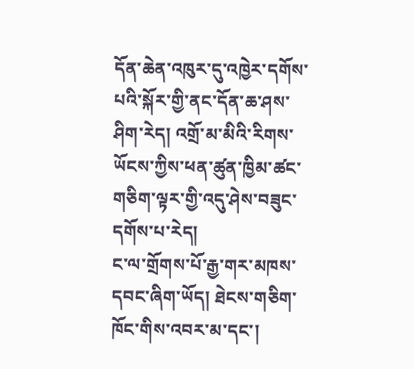དོན་ཆེན་འཁུར་དུ་འཁྱེར་དགོས་པའི་སྐོར་གྱི་ནང་དོན་ཆ་ཤས་ཤིག་རེད། འགྲོ་མ་མིའི་རིགས་ཡོངས་ཀྱིས་ཕན་ཚུན་ཁྱིམ་ཚང་གཅིག་ལྟར་གྱི་འདུ་ཤེས་བཟུང་དགོས་པ་རེད།
ང་ལ་གྲོགས་པོ་རྒྱ་གར་མཁས་དབང་ཞིག་ཡོད། ཐེངས་གཅིག་ཁོང་གིས་འབར་མ་དང་།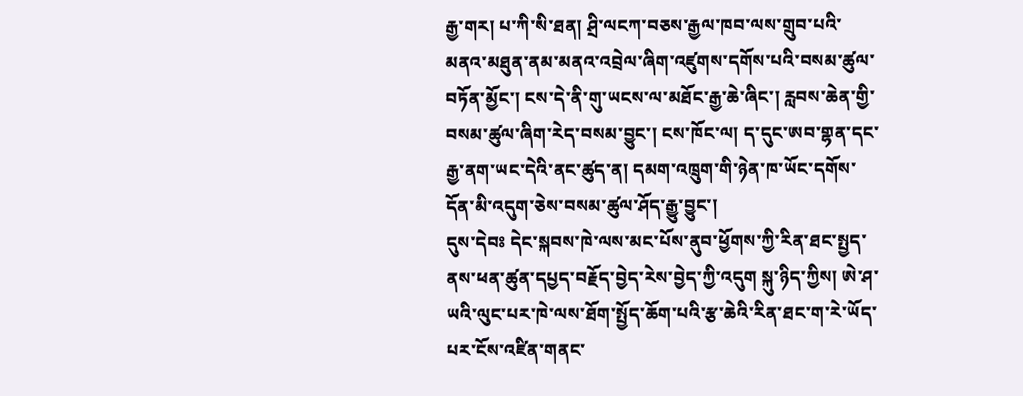རྒྱ་གར། པ་ཀི་སི་ཐན། ཤྲི་ལངཀ་བཅས་རྒྱལ་ཁབ་ལས་གྲུབ་པའི་མནའ་མཐུན་ནམ་མནའ་འབྲེལ་ཞིག་འཛུགས་དགོས་པའི་བསམ་ཚུལ་བཏོན་མྱོང་། ངས་དེ་ནི་གུ་ཡངས་ལ་མཐོང་རྒྱ་ཆེ་ཞིང་། རླབས་ཆེན་གྱི་བསམ་ཚུལ་ཞིག་རེད་བསམ་བྱུང་། ངས་ཁོང་ལ། ད་དུང་ཨབ་གྷན་དང་རྒྱ་ནག་ཡང་དེའི་ནང་ཚུད་ན། དམག་འཁྲུག་གི་ཉེན་ཁ་ཡོང་དགོས་དོན་མི་འདུག་ཅེས་བསམ་ཚུལ་ཤོད་རྒྱུ་བྱུང་།
དུས་དེབཿ དེང་སྐབས་ཁེ་ལས་མང་པོས་ནུབ་ཕྱོགས་ཀྱི་རིན་ཐང་སྤྱད་ནས་ཕན་ཚུན་དཔྱད་བརྗོད་བྱེད་རེས་བྱེད་ཀྱི་འདུག སྐུ་ཉིད་ཀྱིས། ཨེ་ཤ་ཡའི་ལུང་པར་ཁེ་ལས་ཐོག་སྤྱོད་ཆོག་པའི་རྩ་ཆེའི་རིན་ཐང་ག་རེ་ཡོད་པར་ངོས་འཛིན་གནང་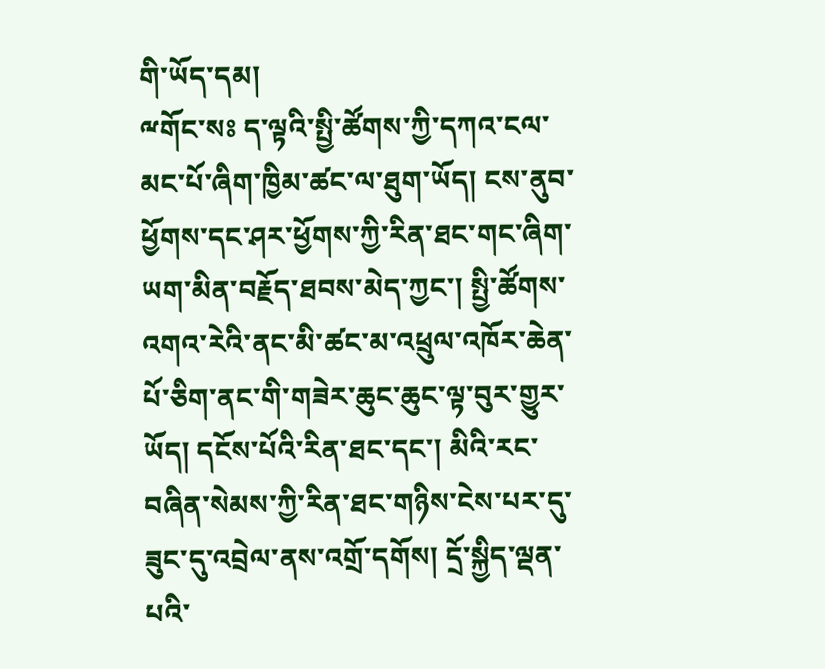གི་ཡོད་དམ།
ྋགོང་སཿ ད་ལྟའི་སྤྱི་ཚོགས་ཀྱི་དཀའ་ངལ་མང་པོ་ཞིག་ཁྱིམ་ཚང་ལ་ཐུག་ཡོད། ངས་ནུབ་ཕྱོགས་དང་ཤར་ཕྱོགས་ཀྱི་རིན་ཐང་གང་ཞིག་ཡག་མིན་བརྗོད་ཐབས་མེད་ཀྱང་། སྤྱི་ཚོགས་འགའ་རེའི་ནང་མི་ཚང་མ་འཕྲུལ་འཁོར་ཆེན་པོ་ཅིག་ནང་གི་གཟེར་ཆུང་ཆུང་ལྟ་བུར་གྱུར་ཡོད། དངོས་པོའི་རིན་ཐང་དང་། མིའི་རང་བཞིན་སེམས་ཀྱི་རིན་ཐང་གཉིས་ངེས་པར་དུ་ཟུང་དུ་འབྲེལ་ནས་འགྲོ་དགོས། དྲོ་སྐྱིད་ལྡན་པའི་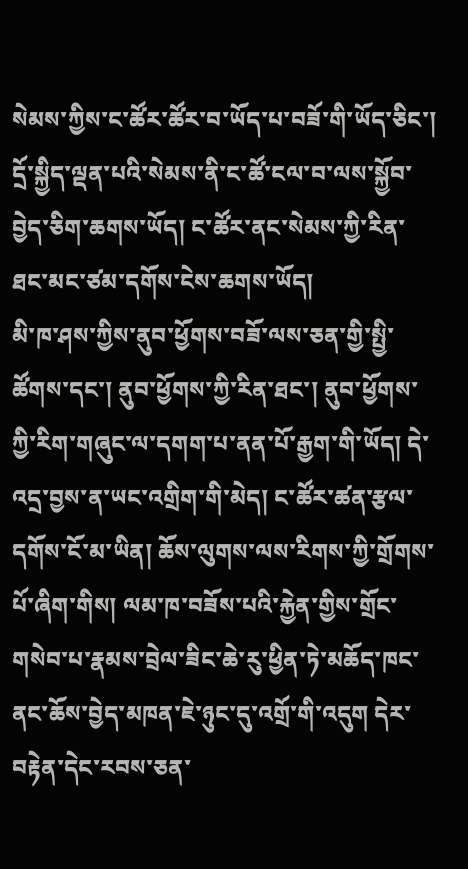སེམས་ཀྱིས་ང་ཚོར་ཚོར་བ་ཡོད་པ་བཟོ་གི་ཡོད་ཅིང་། དྲོ་སྐྱིད་ལྡན་པའི་སེམས་ནི་ང་ཚོ་ངལ་བ་ལས་སྐྱོབ་བྱེད་ཅིག་ཆགས་ཡོད། ང་ཚོར་ནང་སེམས་ཀྱི་རིན་ཐང་མང་ཙམ་དགོས་ངེས་ཆགས་ཡོད།
མི་ཁ་ཤས་ཀྱིས་ནུབ་ཕྱོགས་བཟོ་ལས་ཅན་གྱི་སྤྱི་ཚོགས་དང་། ནུབ་ཕྱོགས་ཀྱི་རིན་ཐང་། ནུབ་ཕྱོགས་ཀྱི་རིག་གཞུང་ལ་དགག་པ་ནན་པོ་རྒྱག་གི་ཡོད། དེ་འདྲ་བྱས་ན་ཡང་འགྲིག་གི་མེད། ང་ཚོར་ཚན་རྩལ་དགོས་ངོ་མ་ཡིན། ཆོས་ལུགས་ལས་རིགས་ཀྱི་གྲོགས་པོ་ཞིག་གིས། ལམ་ཁ་བཟོས་པའི་རྐྱེན་གྱིས་གྲོང་གསེབ་པ་རྣམས་བྲེལ་ཟིང་ཆེ་རུ་ཕྱིན་ཏེ་མཆོད་ཁང་ནང་ཆོས་བྱེད་མཁན་ཇེ་ཉུང་དུ་འགྲོ་གི་འདུག དེར་བརྟེན་དེང་རབས་ཅན་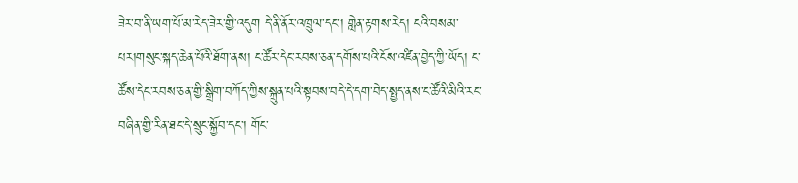ཟེར་བ་ནི་ཡག་པོ་མ་རེད་ཟེར་གྱི་འདུག དེ་ནི་ནོར་འཁྲུལ་དང་། གླེན་རྟགས་རེད། ངའི་བསམ་པར།གསུང་སྐད་ཆེན་པོའི་ཐོག་ནས། ང་ཚོར་དེང་རབས་ཅན་དགོས་པའི་ངོས་འཛིན་བྱེད་ཀྱི་ཡོད། ང་ཚོས་དེང་རབས་ཅན་གྱི་སྒྲིག་བཀོད་ཀྱིས་སྐྲུན་པའི་སྟབས་བདེ་དེ་དག་བེད་སྤྱད་ནས་ང་ཚོའི་མིའི་རང་བཞིན་གྱི་རིན་ཐང་དེ་སྲུང་སྐྱོབ་དང་། གོང་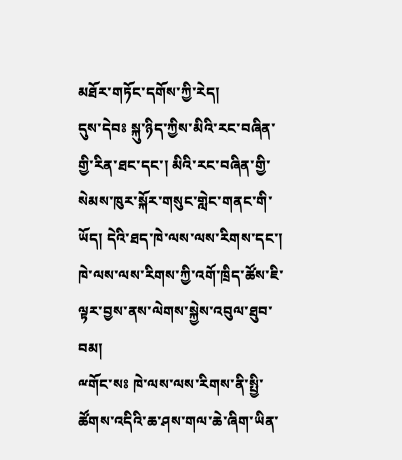མཐོར་གཏོང་དགོས་ཀྱི་རེད།
དུས་དེབཿ སྐུ་ཉིད་ཀྱིས་མིའི་རང་བཞིན་གྱི་རིན་ཐང་དང་། མིའི་རང་བཞིན་གྱི་སེམས་ཁུར་སྐོར་གསུང་གླེང་གནང་གི་ཡོད། དེའི་ཐད་ཁེ་ལས་ལས་རིགས་དང་། ཁེ་ལས་ལས་རིགས་ཀྱི་འགོ་ཁྲིད་ཚོས་ཇི་ལྟར་བྱས་ནས་ལེགས་སྐྱེས་འབུལ་ཐུབ་བམ།
ྋགོང་སཿ ཁེ་ལས་ལས་རིགས་ནི་སྤྱི་ཚོགས་འདིའི་ཆ་ཤས་གལ་ཆེ་ཞིག་ཡིན་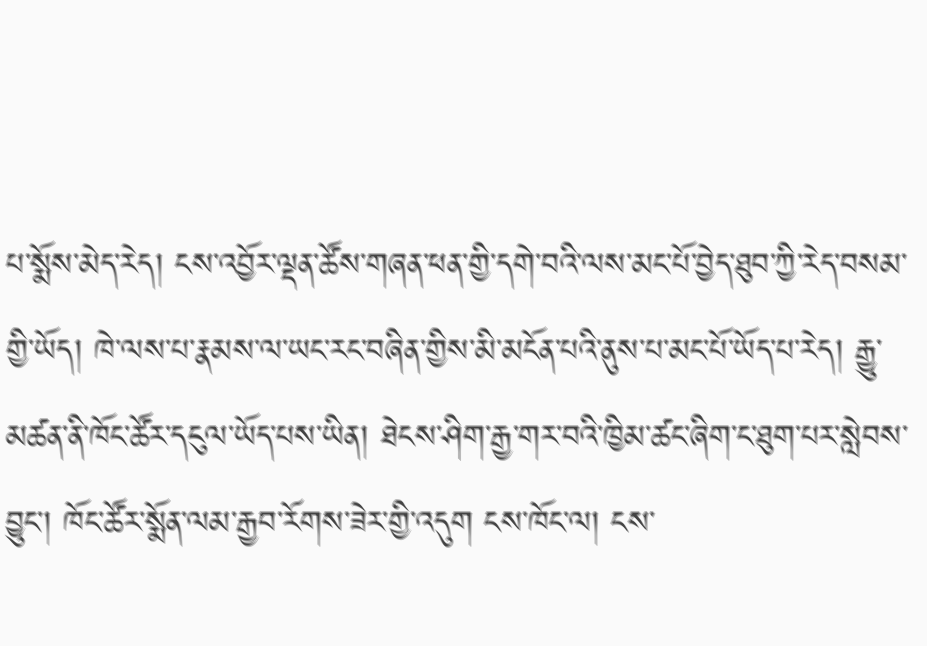པ་སྨོས་མེད་རེད། ངས་འབྱོར་ལྡན་ཚོས་གཞན་ཕན་གྱི་དགེ་བའི་ལས་མང་པོ་བྱེད་ཐུབ་ཀྱི་རེད་བསམ་གྱི་ཡོད། ཁེ་ལས་པ་རྣམས་ལ་ཡང་རང་བཞིན་གྱིས་མི་མངོན་པའི་ནུས་པ་མང་པོ་ཡོད་པ་རེད། རྒྱུ་མཚན་ནི་ཁོང་ཚོར་དངུལ་ཡོད་པས་ཡིན། ཐེངས་ཤིག་རྒྱ་གར་བའི་ཁྱིམ་ཚང་ཞིག་ང་ཐུག་པར་སླེབས་བྱུང་། ཁོང་ཚོར་སྨོན་ལམ་རྒྱབ་རོགས་ཟེར་གྱི་འདུག ངས་ཁོང་ལ། ངས་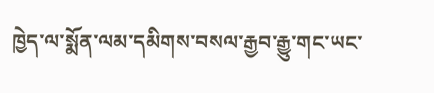ཁྱེད་ལ་སྨོན་ལམ་དམིགས་བསལ་རྒྱབ་རྒྱུ་གང་ཡང་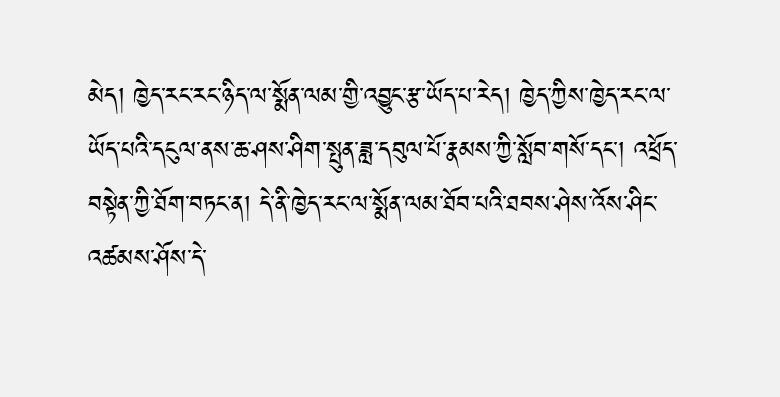མེད། ཁྱེད་རང་རང་ཉིད་ལ་སྨོན་ལམ་གྱི་འབྱུང་རྩ་ཡོད་པ་རེད། ཁྱེད་ཀྱིས་ཁྱེད་རང་ལ་ཡོད་པའི་དངུལ་ནས་ཆ་ཤས་ཤིག་སྤུན་ཟླ་དབུལ་པོ་རྣམས་ཀྱི་སློབ་གསོ་དང་། འཕྲོད་བསྟེན་ཀྱི་ཐོག་བཏང་ན། དེ་ནི་ཁྱེད་རང་ལ་སྨོན་ལམ་ཐོབ་པའི་ཐབས་ཤེས་འོས་ཤིང་འཚམས་ཤོས་དེ་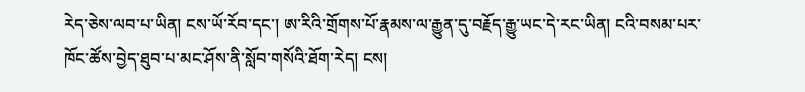རེད་ཅེས་ལབ་པ་ཡིན། ངས་ཡོ་རོབ་དང་། ཨ་རིའི་གྲོགས་པོ་རྣམས་ལ་རྒྱུན་དུ་བརྗོད་རྒྱུ་ཡང་དེ་རང་ཡིན། ངའི་བསམ་པར་ཁོང་ཚོས་བྱེད་ཐུབ་པ་མང་ཤོས་ནི་སློབ་གསོའི་ཐོག་རེད། ངས།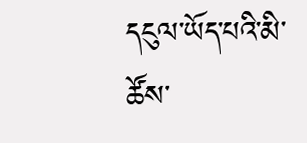དངུལ་ཡོད་པའི་མི་ཚོས་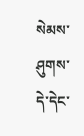སེམས་ཤུགས་དེ་དེང་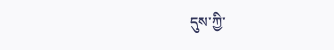དུས་ཀྱི་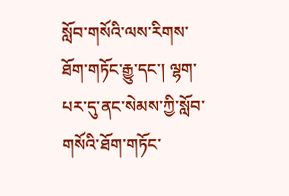སློབ་གསོའི་ལས་རིགས་ཐོག་གཏོང་རྒྱུ་དང་། ལྷག་པར་དུ་ནང་སེམས་ཀྱི་སློབ་གསོའི་ཐོག་གཏོང་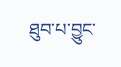ཐུབ་པ་བྱུང་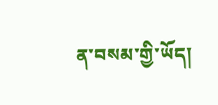ན་བསམ་གྱི་ཡོད།